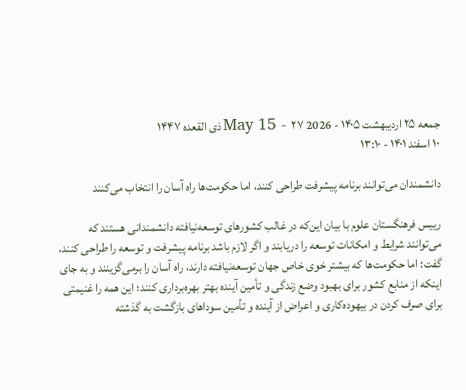جمعه ۲۵ ارديبهشت ۱۴۰۵ - 2026 May 15 - ۲۷ ذی القعده ۱۴۴۷
۱۰ اسفند ۱۴۰۱ - ۱۳:۱۰

دانشمندان می‌توانند برنامه پیشرفت طراحی کنند، اما حکومت‌ها راه آسان را انتخاب می‌کنند

رییس فرهنگستان علوم با بیان این‌که در غالب کشورهای توسعه‌نیافته دانشمندانی هستند که می‌توانند شرایط و امکانات توسعه را دریابند و اگر لازم باشد برنامه پیشرفت و توسعه را طراحی کنند، گفت: اما حکومت‌ها که بیشتر خوی خاص جهان توسعه‌نیافته دارند، راه آسان را برمی‌گزینند و به جای اینکه از منابع کشور برای بهبود وضع زندگی و تأمین آینده بهتر بهره‌برداری کنند؛ این همه را غنیمتی برای صرف کردن در بیهوده‌کاری و اعراض از آینده و تأمین سوداهای بازگشت به گذشته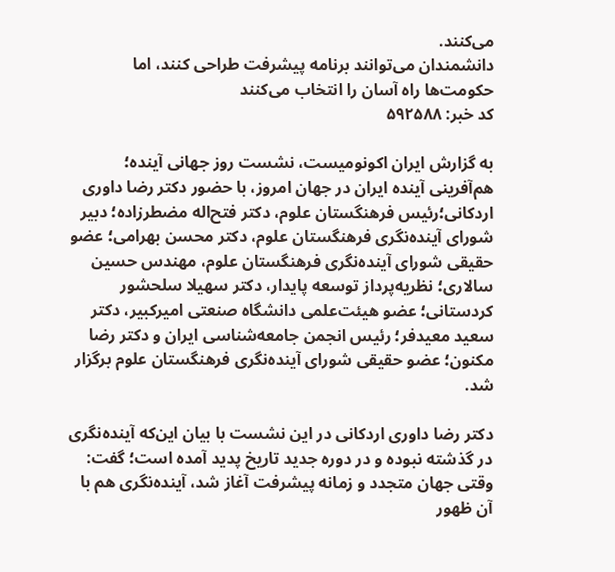می‌کنند.
دانشمندان می‌توانند برنامه پیشرفت طراحی کنند، اما حکومت‌ها راه آسان را انتخاب می‌کنند
کد خبر: ۵۹۲۵۸۸

به گزارش ایران اکونومیست، نشست روز جهانی آینده؛ هم‌آفرینی آینده ایران در جهان امروز، با حضور دکتر رضا داوری اردکانی؛رئیس فرهنگستان علوم، دکتر فتح‌اله‌ مضطرزاده؛ دبیر شورای آینده‌نگری فرهنگستان علوم، دکتر محسن بهرامی؛ عضو حقیقی شورای آینده‌نگری فرهنگستان علوم، مهندس حسین سالاری؛ نظریه‌پرداز توسعه پایدار، دکتر سهیلا سلحشور کردستانی؛ عضو هیئت‌علمی دانشگاه صنعتی امیرکبیر، دکتر سعید معیدفر؛ رئیس انجمن جامعه‌شناسی ایران و دکتر رضا مکنون؛ عضو حقیقی شورای آینده‌نگری فرهنگستان علوم برگزار شد.

دکتر رضا داوری اردکانی در این نشست با بیان این‌که آینده‌نگری در گذشته نبوده و در دوره جدید تاریخ پدید آمده است؛ گفت: وقتی جهان متجدد و زمانه پیشرفت آغاز شد، آینده‌نگری هم با آن ظهور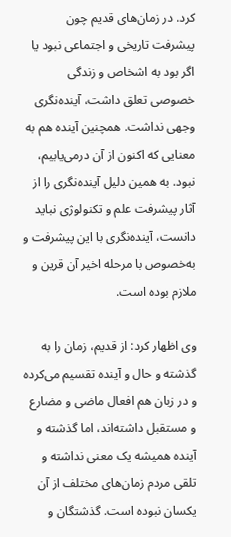کرد. در زمان‌های قدیم چون پیشرفت تاریخی و اجتماعی نبود یا اگر بود به اشخاص و زندگی خصوصی تعلق داشت، آینده‌نگری وجهی نداشت. همچنین آینده هم به معنایی که اکنون از آن درمی‌یابیم، نبود. به همین دلیل آینده‌نگری را از آثار پیشرفت علم و تکنولوژی نباید دانست، آینده‌نگری با این پیشرفت و به‌خصوص با مرحله اخیر آن قرین و ملازم بوده است.

وی اظهار کرد: از قدیم، زمان را به گذشته و حال و آینده تقسیم می‌کرده و در زبان هم افعال ماضی و مضارع و مستقبل داشته‌اند، اما گذشته و آینده همیشه یک معنی نداشته و تلقی مردم زمان‌های مختلف از آن یکسان نبوده است. گذشتگان و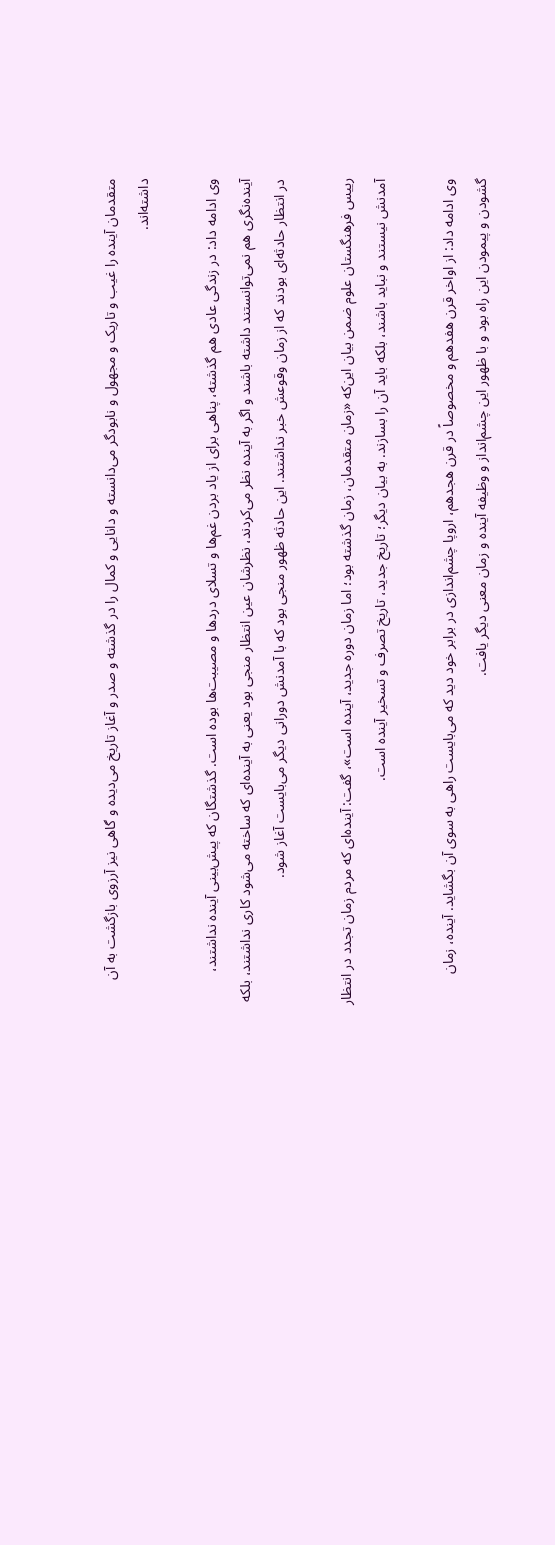متقدمان آینده را غیب و تاریک و مجهول و نابودگر می‌دانسته و دانایی و کمال را در گذشته و صدر و آغاز تاریخ می‌دیده و گاهی نیز آرزوی بازگشت به آن داشته‌اند.

وی ادامه داد: در زندگی عادی هم گذشته، پناهی برای از یاد بردن غم‌ها و تسلای دردها و مصیبت‌ها بوده است. گذشتگان که پیش‌بینی آینده نداشتند، آینده‌نگری هم نمی‌توانستند داشته باشند و اگر به آینده نظر می‌کردند، نظرشان عین انتظار منجی بود یعنی به آینده‌ای که ساخته می‌شود کاری نداشتند، بلکه در انتظار حادثه‌ای بودند که از زمان وقوعش خبر نداشتند. این حادثه ظهور منجی بود که با آمدنش دورانی دیگر می‌بایست آغاز شود.

رییس فرهنگستان علوم ضمن بیان این‌که «زمان متقدمان، زمان گذشته بود؛ اما زمان دوره جدید، آینده است»، گفت: آینده‌ای که مردم زمان تجدد در انتظار آمدنش نیستند و نباید باشند، بلکه باید آن را بسازند. به بیان دیگر؛ تاریخ جدید، تاریخ تصرف و تسخیر آینده است.

وی ادامه داد: از اواخر قرن هفدهم و مخصوصاً در قرن هجدهم، اروپا چشم‌اندازی در برابر خود دید که می‌بایست راهی به سوی آن بگشاید. آینده، زمان گشودن و پیمودن این راه بود و با ظهور این چشم‌انداز و وظیفه آینده و زمان معنی دیگر یافت.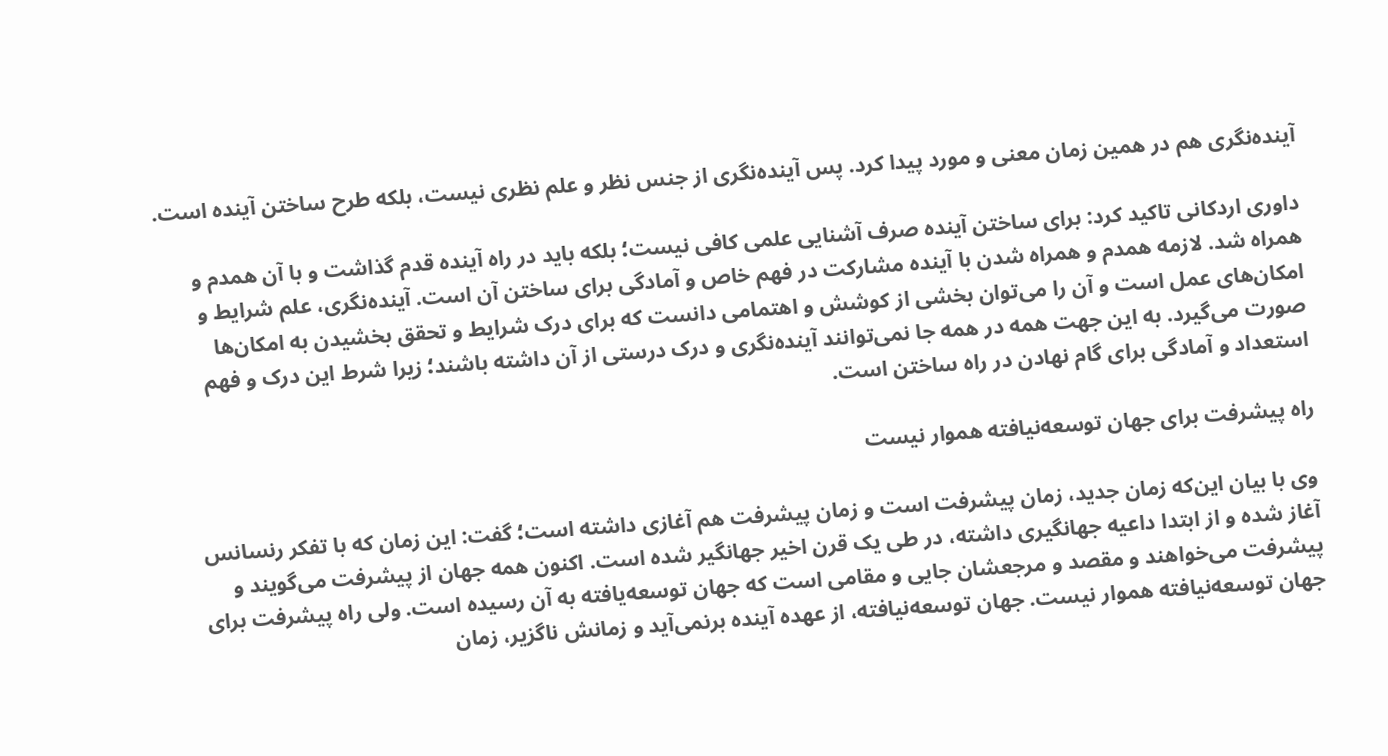آینده‌نگری هم در همین زمان معنی و مورد پیدا کرد. پس آینده‌نگری از جنس نظر و علم نظری نیست، بلکه طرح ساختن آینده است.

داوری اردکانی تاکید کرد: برای ساختن آینده صرف آشنایی علمی کافی نیست؛ بلکه باید در راه آینده قدم گذاشت و با آن همدم و همراه شد. لازمه همدم و همراه شدن با آینده مشارکت در فهم خاص و آمادگی برای ساختن آن است. آینده‌نگری، علم شرایط و امکان‌های عمل است و آن را می‌توان بخشی از کوشش و اهتمامی دانست که برای درک شرایط و تحقق بخشیدن به امکان‌ها صورت می‌گیرد. به این جهت همه در همه جا نمی‌توانند آینده‌نگری و درک درستی از آن داشته باشند؛ زیرا شرط این درک و فهم استعداد و آمادگی برای گام نهادن در راه ساختن است.

راه پیشرفت برای جهان توسعه‌نیافته هموار نیست

وی با بیان این‌که زمان جدید، زمان پیشرفت است و زمان پیشرفت هم آغازی داشته است؛ گفت: این زمان که با تفکر رنسانس آغاز شده و از ابتدا داعیه جهانگیری داشته، در طی یک قرن اخیر جهانگیر شده است. اکنون همه جهان از پیشرفت می‌گویند و پیشرفت می‌خواهند و مقصد و مرجعشان جایی و مقامی است که جهان توسعه‌یافته به آن رسیده است. ولی راه پیشرفت برای جهان توسعه‌نیافته هموار نیست. جهان توسعه‌نیافته، از عهده آینده برنمی‌آید و زمانش ناگزیر، زمان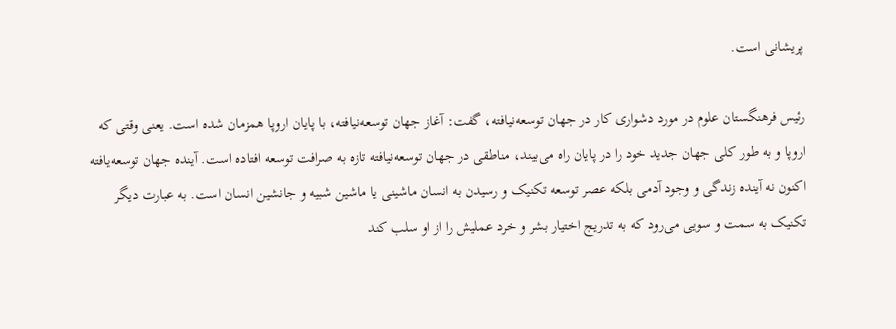پریشانی است.

رئیس فرهنگستان علوم در مورد دشواری کار در جهان توسعه‌نیافته، گفت: آغاز جهان توسعه‌نیافته، با پایان اروپا همزمان شده است. یعنی وقتی که اروپا و به طور کلی جهان جدید خود را در پایان راه می‌بیند، مناطقی در جهان توسعه‌نیافته تازه به صرافت توسعه افتاده است. آینده جهان توسعه‌یافته اکنون نه آینده زندگی و وجود آدمی بلکه عصر توسعه تکنیک و رسیدن به انسان ماشینی یا ماشین شبیه و جانشین انسان است. به عبارت دیگر تکنیک به سمت و سویی می‌رود که به تدریج اختیار بشر و خرد عملیش را از او سلب کند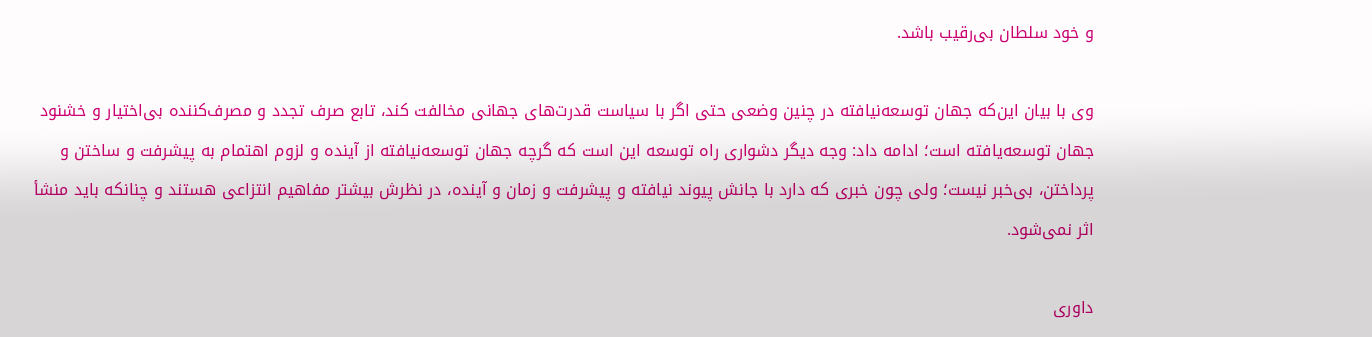و خود سلطان بی‌رقیب باشد.

وی با بیان این‌که جهان توسعه‌نیافته در چنین وضعی حتی اگر با سیاست قدرت‌های جهانی مخالفت کند، تابع صرف تجدد و مصرف‌کننده بی‌اختیار و خشنود جهان توسعه‌یافته است؛ ادامه داد: وجه دیگر دشواری راه توسعه این است که گرچه جهان توسعه‌نیافته از آینده و لزوم اهتمام به پیشرفت و ساختن و پرداختن، بی‌خبر نیست؛ ولی چون خبری که دارد با جانش پیوند نیافته و پیشرفت و زمان و آینده، در نظرش بیشتر مفاهیم انتزاعی هستند و چنانکه باید منشأ اثر نمی‌شود.

داوری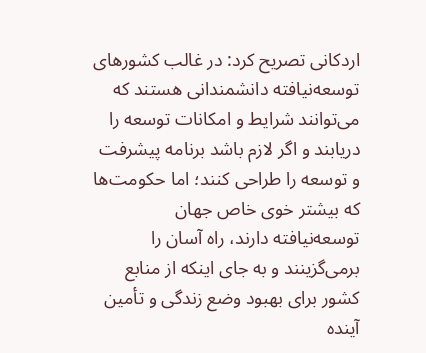اردکانی تصریح کرد: در غالب کشورهای توسعه‌نیافته دانشمندانی هستند که می‌توانند شرایط و امکانات توسعه را دریابند و اگر لازم باشد برنامه پیشرفت و توسعه را طراحی کنند؛ اما حکومت‌ها که بیشتر خوی خاص جهان توسعه‌نیافته دارند، راه آسان را برمی‌گزینند و به جای اینکه از منابع کشور برای بهبود وضع زندگی و تأمین آینده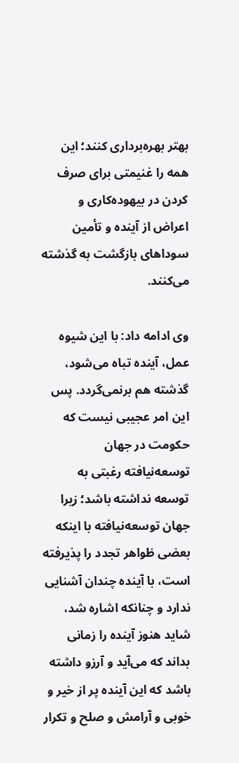بهتر بهره‌برداری کنند؛ این همه را غنیمتی برای صرف کردن در بیهوده‌کاری و اعراض از آینده و تأمین سوداهای بازگشت به گذشته می‌کنند.

وی ادامه داد: با این شیوه عمل، آینده تباه می‌شود، گذشته هم برنمی‌گردد. پس این امر عجیبی نیست که حکومت در جهان توسعه‌نیافته رغبتی به توسعه نداشته باشد؛ زیرا جهان توسعه‌نیافته با اینکه بعضی ظواهر تجدد را پذیرفته است، با آینده چندان آشنایی ندارد و چنانکه اشاره شد، شاید هنوز آینده را زمانی بداند که می‌آید و آرزو داشته باشد که این آینده پر از خیر و خوبی و آرامش و صلح و تکرار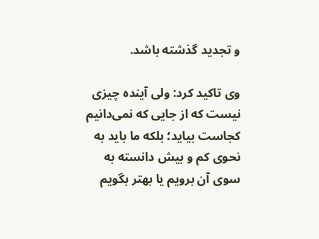و تجدید گذشته باشد.

وی تاکید کرد: ولی آینده چیزی نیست که از جایی که نمی‌دانیم کجاست بیاید؛ بلکه ما باید به نحوی کم و بیش دانسته به سوی آن برویم یا بهتر بگویم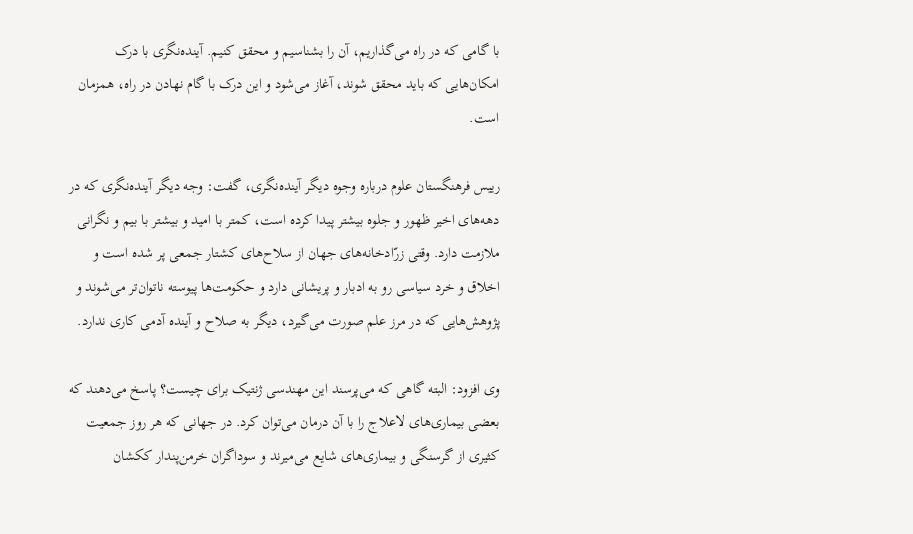با گامی که در راه می‌گذاریم، آن را بشناسیم و محقق کنیم. آینده‌نگری با درک امکان‌هایی که باید محقق شوند، آغاز می‌شود و این درک با گام نهادن در راه، همزمان است.

رییس فرهنگستان علوم درباره وجوه دیگر آینده‌نگری، گفت: وجه دیگر آینده‌نگری که در دهه‌های اخیر ظهور و جلوه بیشتر پیدا کرده است، کمتر با امید و بیشتر با بیم و نگرانی ملازمت دارد. وقتی زرّادخانه‌های جهان از سلاح‌های کشتار جمعی پر شده است و اخلاق و خرد سیاسی رو به ادبار و پریشانی دارد و حکومت‌ها پیوسته ناتوان‌تر می‌شوند و پژوهش‌هایی که در مرز علم صورت می‌گیرد، دیگر به صلاح و آینده آدمی کاری ندارد.

وی افزود: البته گاهی که می‌پرسند این مهندسی ژنتیک برای چیست؟ پاسخ می‌دهند که بعضی بیماری‌های لاعلاج را با آن درمان می‌توان کرد. در جهانی که هر روز جمعیت کثیری از گرسنگی و بیماری‌های شایع می‌میرند و سوداگران خرمن‌پندار ککشان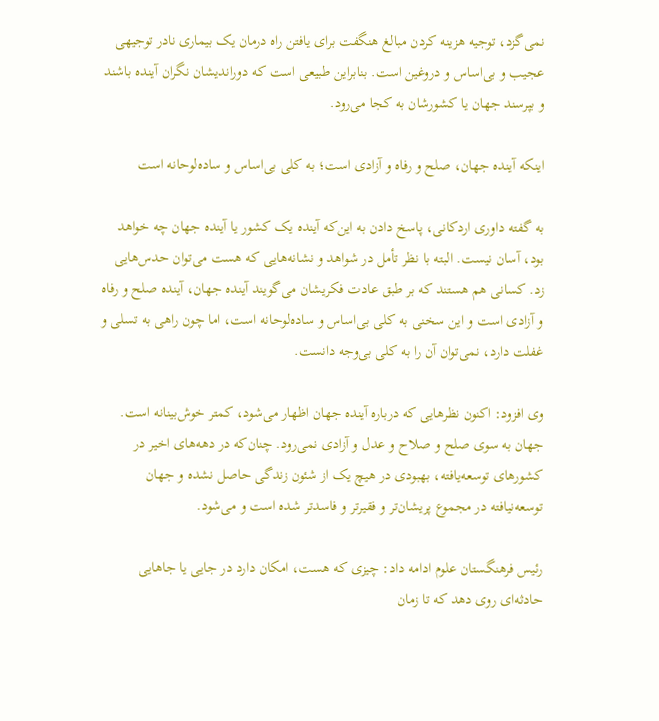نمی‌گزد، توجیه هزینه کردن مبالغ هنگفت برای یافتن راه درمان یک بیماری نادر توجیهی عجیب و بی‌اساس و دروغین است. بنابراین طبیعی است که دوراندیشان نگران آینده باشند و بپرسند جهان یا کشورشان به کجا می‌رود.

اینکه آینده جهان، صلح و رفاه و آزادی است؛ به کلی بی‌اساس و ساده‌لوحانه است

به گفته داوری اردکانی، پاسخ دادن به این‌که آینده یک کشور یا آینده جهان چه خواهد بود، آسان نیست. البته با نظر تأمل در شواهد و نشانه‌هایی که هست می‌توان حدس‌هایی زد. کسانی هم هستند که بر طبق عادت فکریشان می‌گویند آینده جهان، آینده صلح و رفاه و آزادی است و این سخنی به کلی بی‌اساس و ساده‌لوحانه است، اما چون راهی به تسلی و غفلت دارد، نمی‌توان آن را به کلی بی‌وجه دانست.

وی افزود: اکنون نظرهایی که درباره آینده جهان اظهار می‌شود، کمتر خوش‌بینانه است. جهان به سوی صلح و صلاح و عدل و آزادی نمی‌رود. چنان‌که در دهه‌های اخیر در کشورهای توسعه‌یافته، بهبودی در هیچ یک از شئون زندگی حاصل نشده و جهان توسعه‌نیافته در مجموع پریشان‌تر و فقیرتر و فاسدتر شده است و می‌شود.

رئیس فرهنگستان علوم ادامه داد: چیزی که هست، امکان دارد در جایی یا جاهایی حادثه‌ای روی دهد که تا زمان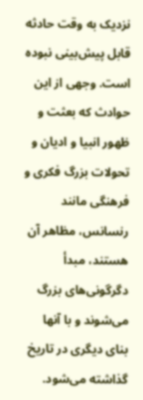نزدیک به وقت حادثه قابل پیش‌بینی نبوده است. وجهی از این حوادث که بعثت و ظهور انبیا و ادیان و تحولات بزرگ فکری و فرهنگی مانند رنسانس، مظاهر آن‌ هستند، مبدأ دگرگونی‌های بزرگ می‌شوند و با آنها بنای دیگری در تاریخ گذاشته می‌شود.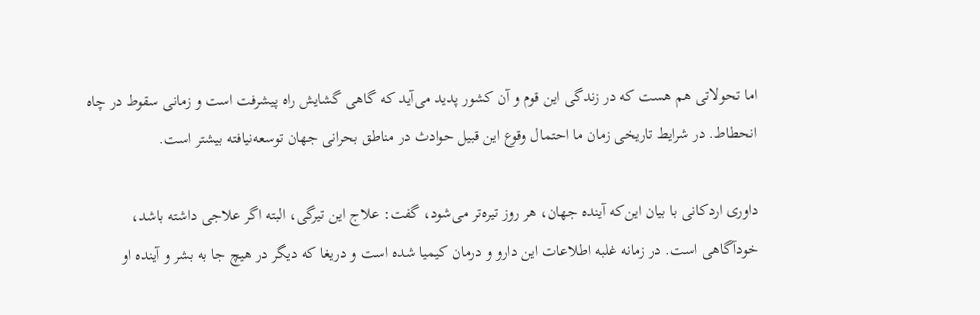اما تحولاتی هم هست که در زندگی این قوم و آن کشور پدید می‌آید که گاهی گشایش راه پیشرفت است و زمانی سقوط در چاه انحطاط. در شرایط تاریخی زمان ما احتمال وقوع این قبیل حوادث در مناطق بحرانی جهان توسعه‌نیافته بیشتر است.

داوری اردکانی با بیان این‌که آینده جهان، هر روز تیره‌تر می‌شود، گفت: علاج این تیرگی، البته اگر علاجی داشته باشد، خودآگاهی است. در زمانه غلبه اطلاعات این دارو و درمان کیمیا شده است و دریغا که دیگر در هیچ جا به بشر و آینده او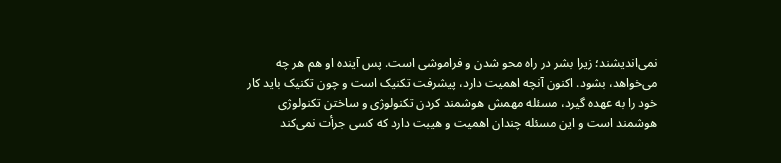نمی‌اندیشند؛ زیرا بشر در راه محو شدن و فراموشی است. پس آینده او هم هر چه می‌خواهد، بشود. اکنون آنچه اهمیت دارد، پیشرفت تکنیک است و چون تکنیک باید کار خود را به عهده گیرد، مسئله مهمش هوشمند کردن تکنولوژی و ساختن تکنولوژی هوشمند است و این مسئله چندان اهمیت و هیبت دارد که کسی جرأت نمی‌کند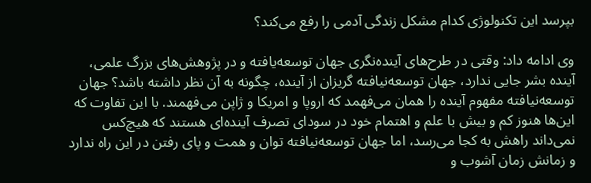بپرسد این تکنولوژی کدام مشکل زندگی آدمی را رفع می‌کند؟

وی ادامه داد: وقتی در طرح‌های آینده‌نگری جهان توسعه‌یافته و در پژوهش‌های بزرگ علمی، آینده بشر جایی ندارد، جهان توسعه‌نیافته گریزان از آینده، چگونه به آن نظر داشته باشد؟ جهان توسعه‌نیافته مفهوم آینده را همان می‌فهمد که اروپا و امریکا و ژاپن می‌فهمند. با این تفاوت که این‌ها هنوز کم و بیش با علم و اهتمام خود در سودای تصرف آینده‌ای هستند که هیچ‌کس نمی‌داند راهش به کجا می‌رسد، اما جهان توسعه‌نیافته توان و همت و پای رفتن در این راه ندارد و زمانش زمان آشوب و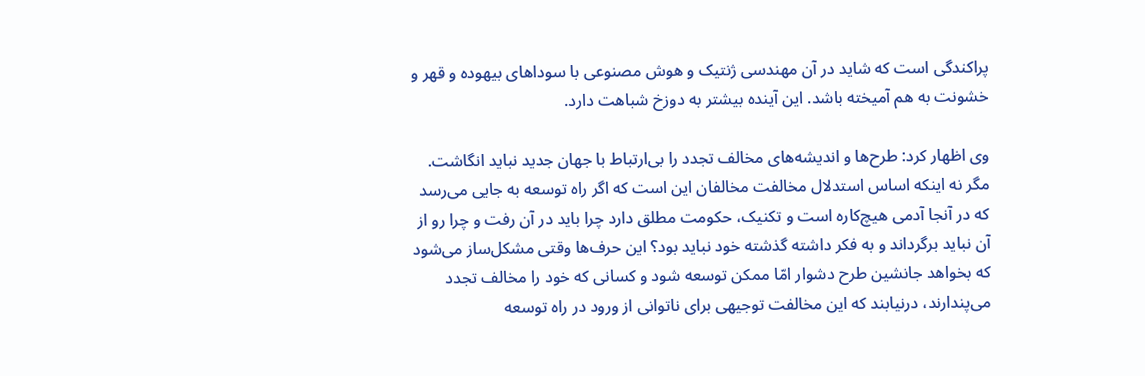پراکندگی است که شاید در آن مهندسی ژنتیک و هوش مصنوعی با سوداهای بیهوده و قهر و خشونت به هم آمیخته باشد. این آینده بیشتر به دوزخ شباهت دارد.

وی اظهار کرد: طرح‌ها و اندیشه‌های مخالف تجدد را بی‌ارتباط با جهان جدید نباید انگاشت. مگر نه اینکه اساس استدلال مخالفت مخالفان این است که اگر راه توسعه به جایی می‌رسد که در آنجا آدمی هیچ‌کاره است و تکنیک، حکومت مطلق دارد چرا باید در آن رفت و چرا رو از آن نباید برگرداند و به فکر داشته گذشته خود نباید بود؟ این حرف‌ها وقتی مشکل‌ساز می‌شود که بخواهد جانشین طرح دشوار امّا ممکن توسعه شود و کسانی که خود را مخالف تجدد می‌پندارند، درنیابند که این مخالفت توجیهی برای ناتوانی از ورود در راه توسعه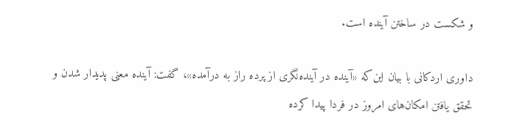و شکست در ساختن آینده است.

داوری اردکانی با بیان این‌که «آینده در آینده‌نگری از پرده راز به درآمده»، گفت: آینده معنی پدیدار شدن و تحقق یافتن امکان‌های امروز در فردا پیدا کرده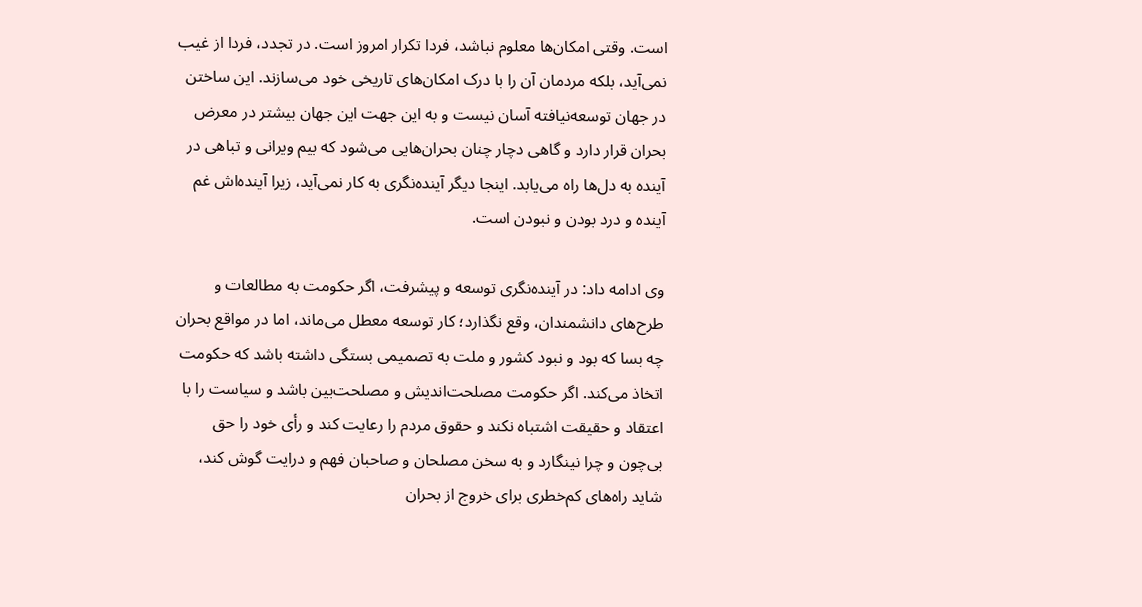است. وقتی امکان‌ها معلوم نباشد، فردا تکرار امروز است. در تجدد، فردا از غیب نمی‌آید، بلکه مردمان آن را با درک امکان‌های تاریخی خود می‌سازند. این ساختن در جهان توسعه‌نیافته آسان نیست و به این جهت این جهان بیشتر در معرض بحران قرار دارد و گاهی دچار چنان بحران‌هایی می‌شود که بیم ویرانی و تباهی در آینده به دل‌ها راه می‌یابد. اینجا دیگر آینده‌نگری به کار نمی‌آید، زیرا آینده‌اش غم آینده و درد بودن و نبودن است.

وی ادامه داد: در آینده‌نگری توسعه و پیشرفت، اگر حکومت به مطالعات و طرح‌های دانشمندان، وقع نگذارد؛ کار توسعه معطل می‌ماند، اما در مواقع بحران چه بسا که بود و نبود کشور و ملت به تصمیمی بستگی داشته باشد که حکومت اتخاذ می‌کند. اگر حکومت مصلحت‌اندیش و مصلحت‌بین باشد و سیاست را با اعتقاد و حقیقت اشتباه نکند و حقوق مردم را رعایت کند و رأی خود را حق بی‌چون و چرا نینگارد و به سخن مصلحان و صاحبان فهم و درایت گوش کند، شاید راه‌های کم‌خطری برای خروج از بحران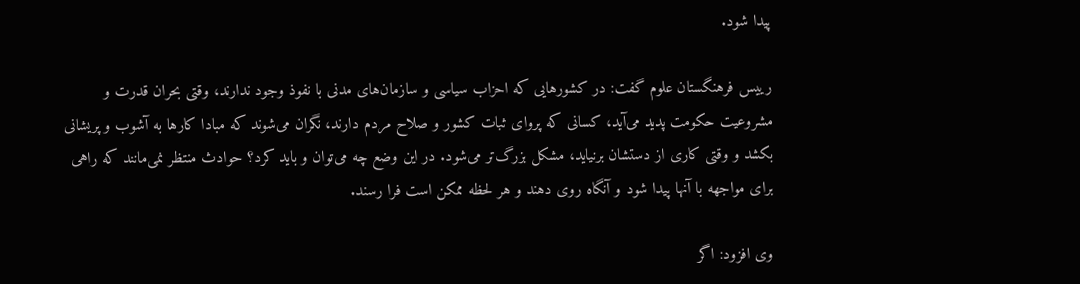پیدا شود.

رییس فرهنگستان علوم گفت: در کشورهایی که احزاب سیاسی و سازمان‌های مدنی با نفوذ وجود ندارند، وقتی بحران قدرت و مشروعیت حکومت پدید می‌آید، کسانی که پروای ثبات کشور و صلاح مردم دارند، نگران می‌شوند که مبادا کارها به آشوب و پریشانی بکشد و وقتی کاری از دستشان برنیاید، مشکل بزرگ‌تر می‌شود. در این وضع چه می‌توان و باید کرد؟ حوادث منتظر نمی‌مانند که راهی برای مواجهه با آنها پیدا شود و آنگاه روی دهند و هر لحظه ممکن است فرا رسند.

وی افزود: اگر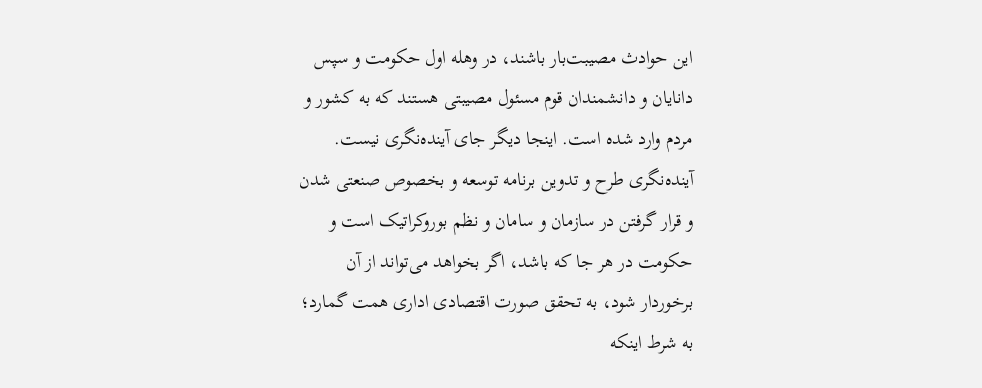این حوادث مصیبت‌بار باشند، در وهله اول حکومت و سپس دانایان و دانشمندان قوم مسئول مصیبتی هستند که به کشور و مردم وارد شده است. اینجا دیگر جای آینده‌نگری نیست. آینده‌نگری طرح و تدوین برنامه توسعه و بخصوص صنعتی شدن و قرار گرفتن در سازمان و سامان و نظم بوروکراتیک است و حکومت در هر جا که باشد، اگر بخواهد می‌تواند از آن برخوردار شود، به تحقق صورت اقتصادی اداری همت گمارد؛ به شرط اینکه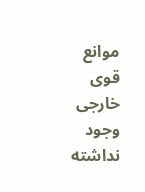موانع قوی خارجی وجود نداشته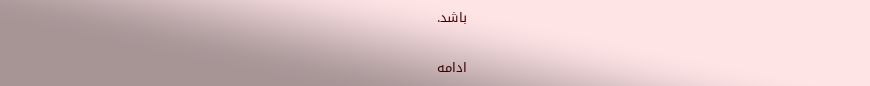باشد.

ادامه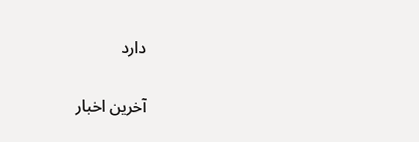دارد

آخرین اخبار